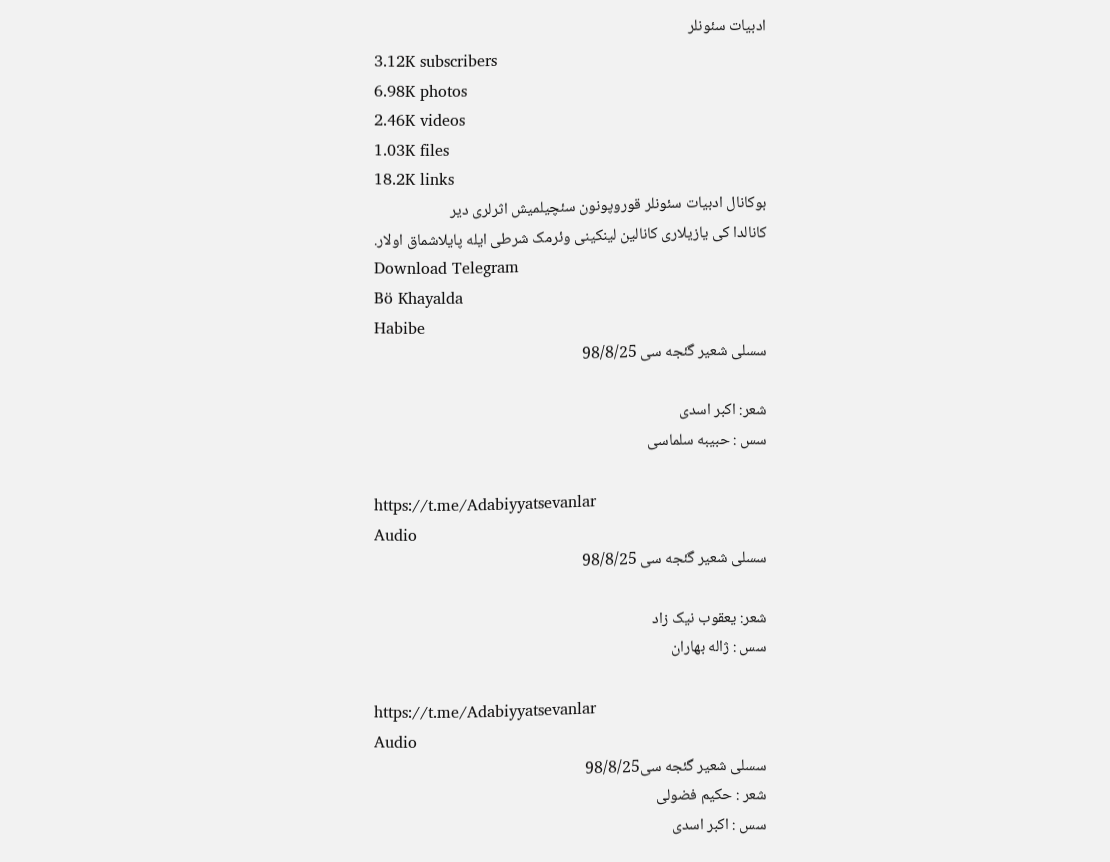ادبیات سئونلر
3.12K subscribers
6.98K photos
2.46K videos
1.03K files
18.2K links
بوکانال ادبیات سئونلر قوروپونون سئچیلمیش اثرلری دیر
کانالدا کی یازیلاری کانالین لینکینی وئرمک شرطی ایله پایلاشماق اولار.
Download Telegram
Bö Khayalda
Habibe
سسلی شعیر گئجه سی 98/8/25

شعر: اکبر اسدی
سس : حبیبه سلماسی

https://t.me/Adabiyyatsevanlar
Audio
سسلی شعیر گئجه سی 98/8/25

شعر: یعقوب نیک زاد
سس : ژاله بهاران

https://t.me/Adabiyyatsevanlar
Audio
سسلی شعیر گئجه سی98/8/25
شعر : حکیم فضولی
سس : اکبر اسدی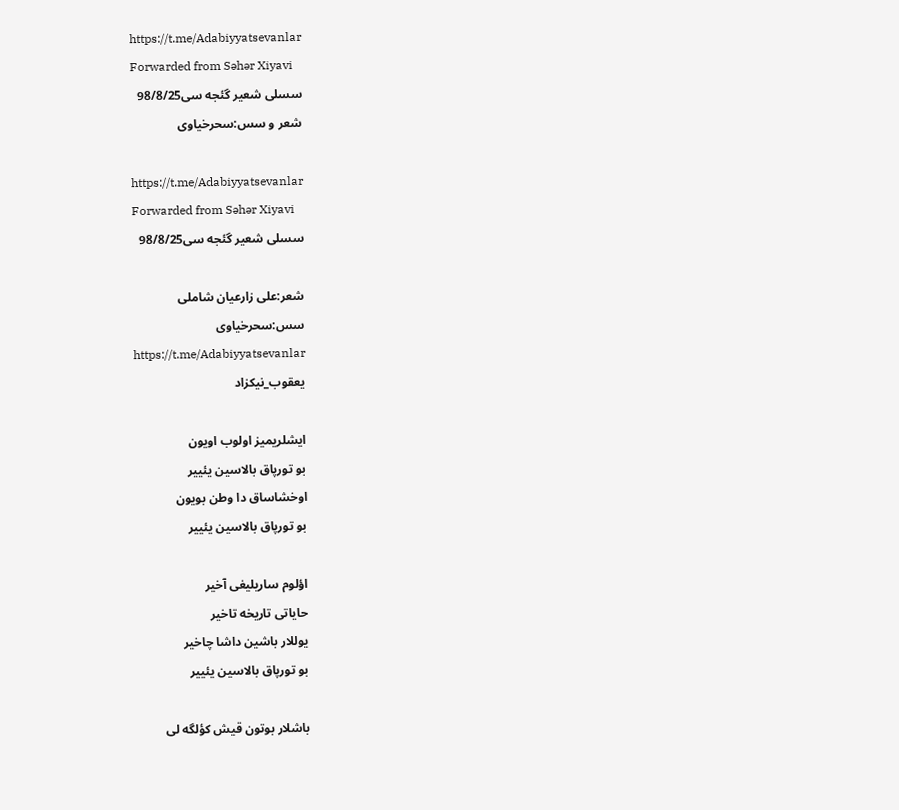https://t.me/Adabiyyatsevanlar
Forwarded from Səhər Xiyavi
سسلی شعیر گئجه سی98/8/25
شعر و سس:سحرخیاوی

https://t.me/Adabiyyatsevanlar
Forwarded from Səhər Xiyavi
سسلی شعیر گئجه سی98/8/25

شعر:علی زارعیان شاملی
سس:سحرخیاوی
https://t.me/Adabiyyatsevanlar
یعقوب_نیکزاد

ایشلریمیز اولوب اویون
بو تورپاق بالاسین یئییر
اوخشاساق دا وطن بویون
بو تورپاق بالاسین یئییر

اؤلوم ساریلیغی آخیر
حایاتی تاریخه تاخیر
یوللار باشین داشا چاخیر
بو تورپاق بالاسین یئییر

باشلار بوتون قیش کؤلگه لی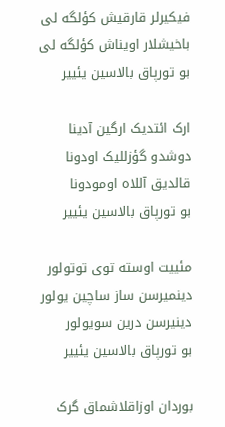فیکیرلر قارقیش کؤلگه لی
باخیشلار اویناش کؤلگه لی
بو تورپاق بالاسین یئییر

ارک ائتدیک ارگین آدینا
دوشدو گؤزللیک اودونا
قالدیق آللاه اومودونا
بو تورپاق بالاسین یئییر

مئییت اوسته توی توتولور
دینمیرسن ساز ساچین یولور
دینیرسن درین سویولور
بو تورپاق بالاسین یئییر

بوردان اوزاقلاشماق گرک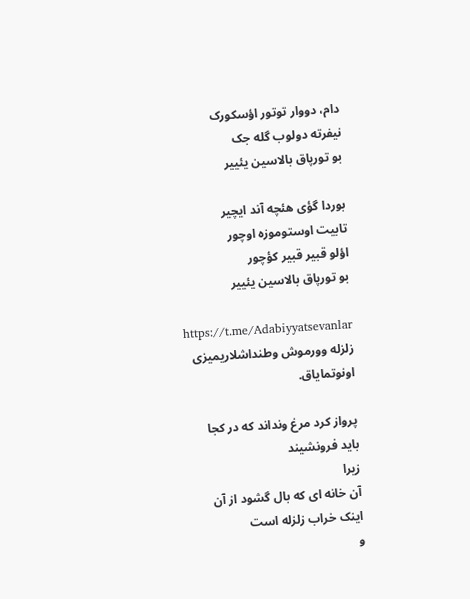دام، دووار توتور اؤسکورک
نیفرته دولوب گله جک
بو تورپاق بالاسین یئییر

بوردا گؤی هئچه آند ایچیر
تابیت اوستوموزه اوچور
اؤلو قبیر قبیر کؤچور
بو تورپاق بالاسین یئییر

https://t.me/Adabiyyatsevanlar
زلزله وورموش وطنداشلاریمیزی اونوتمایاق.

پرواز کرد مرغ ونداند که در کجا
باید فرونشیند
زیرا
آن خانه ای که بال گشود از آن
اینک خراب زلزله است
و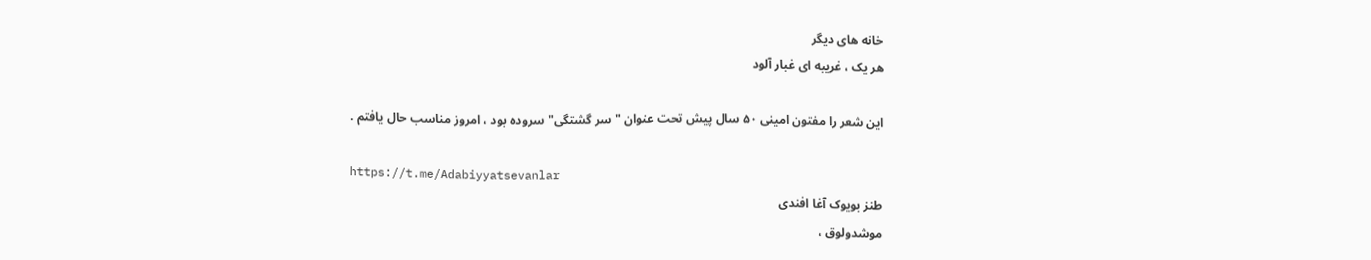خانه های دیگر
هر یک ، غریبه ای غبار آلود

این شعر را مفتون امینی ۵۰ سال پیش تحت عنوان " سر گشتگی" سروده بود ، امروز مناسب حال یافتم .

https://t.me/Adabiyyatsevanlar
طنز بویوک آغا افندی
موشدولوق ،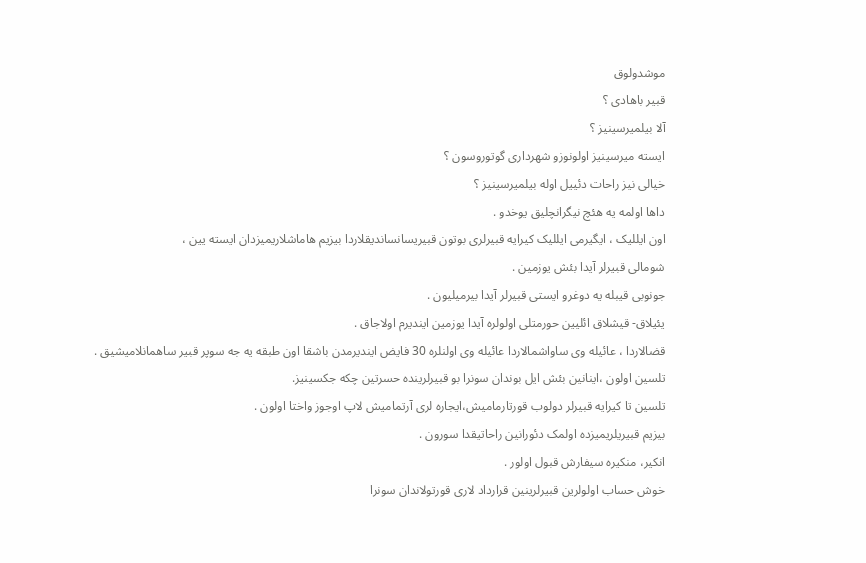موشدولوق
قبیر باهادی ؟
آلا بیلمیرسینیز ؟
ایسته میرسینیز اولونوزو شهرداری گوتوروسون ؟
خیالی نیز راحات دئییل اوله بیلمیرسینیز ؟
داها اولمه یه هئچ نیگرانچلیق یوخدو .
اون ایللیک ، ایگیرمی ایللیک کیرایه قبیرلری بوتون قبیریسانساندیقلاردا بیزیم هاماشلاریمیزدان ایسته یین ،
شومالی قبیرلر آیدا بئش یوزمین .
جونوبی قیبله یه دوغرو ایستی قبیرلر آیدا بیرمیلیون .
یئیلاق- قیشلاق ائلیین حورمتلی اولولره آیدا یوزمین ایندیرم اولاجاق .
قضالاردا ، عائیله وی ساواشمالاردا عائیله وی اولنلره 30 فایض ایندیرمدن باشقا اون طبقه یه جه سوپر قبیر ساهمانلامیشیق .
تلسین اولون ،اینانین بئش ایل بوندان سونرا بو قبیرلرینده حسرتین چکه جکسینیز.
تلسین تا کیرایه قبیرلر دولوب قورتارمامیش،ایجاره لری آرتمامیش لاپ اوجوز واختا اولون .
بیزیم قبیریلریمیزده اولمک دئورانین راحاتیقدا سورون .
انکیر، منکیره سیفارش قبول اولور .
خوش حساب اولولرین قبیرلرینین قرارداد لاری قورتولاندان سونرا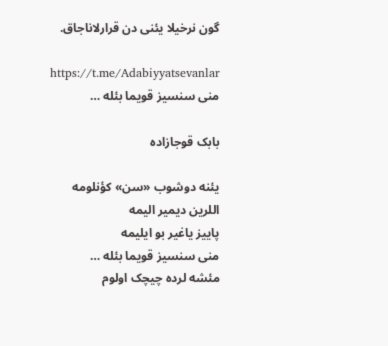گون نرخیلا یئنی دن قرارلاناجاق.

https://t.me/Adabiyyatsevanlar
منی سنسیز قویما بئله …

بابک قوجازاده

یئنه دوشوب «سن» کؤنلومه
اللرین دیمیر الیمه
پاییز یاغیر بو ایلیمه
منی سنسیز قویما بئله …
مئشه لرده چیچک اولوم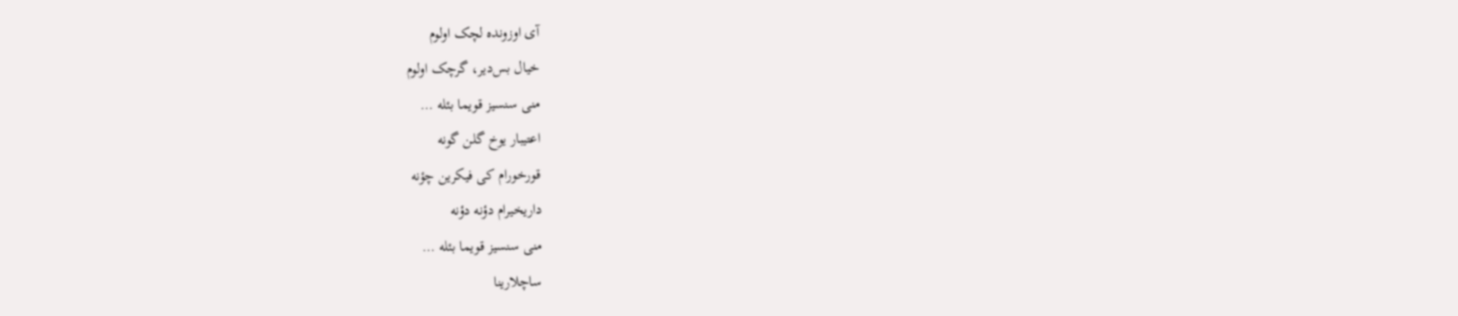آی اوزونده لچک اولوم
خیال بس‌دیر، گرچک اولوم
منی سنسیز قویما بئله …
اعتیبار یوخ گلن گونه
قورخورام کی فیکرین چؤنه
داریخیرام دؤنه دؤنه
منی سنسیز قویما بئله …
ساچلارینا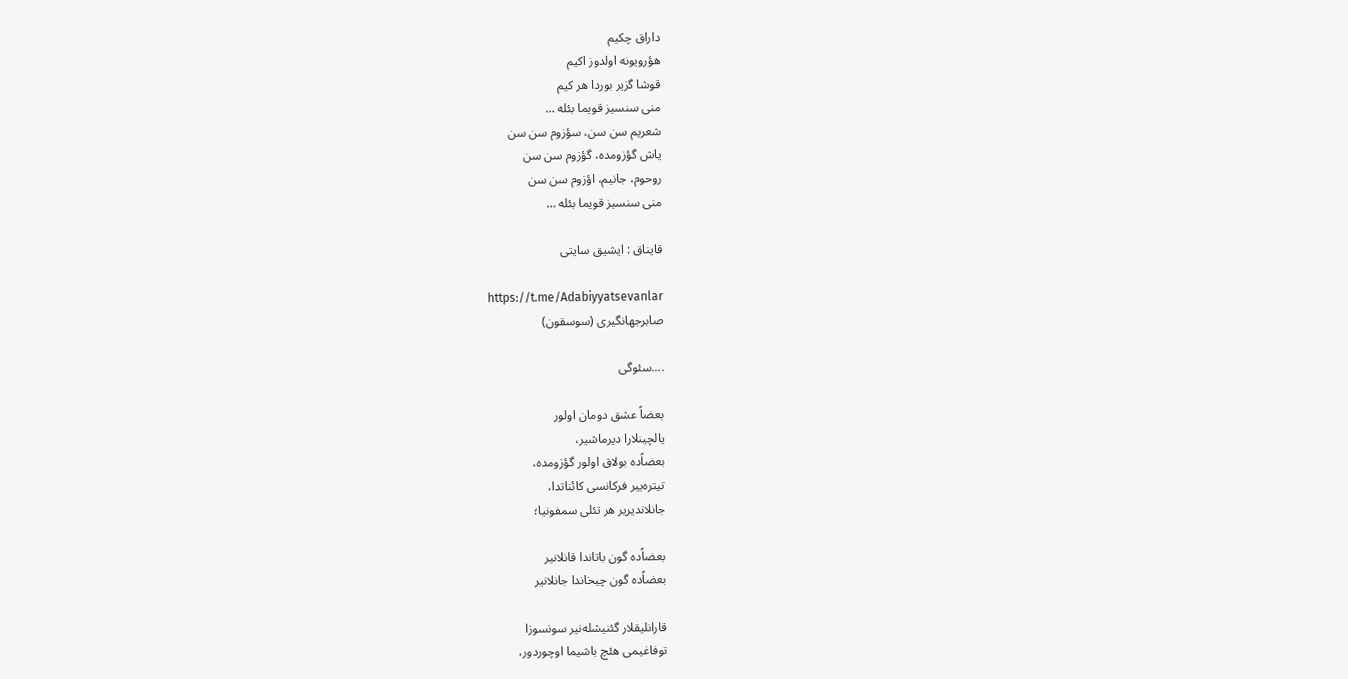داراق چکیم
هؤرویونه اولدوز اکیم
قوشا گزیر بوردا هر کیم
منی سنسیز قویما بئله …
شعریم سن سن، سؤزوم سن سن
یاش گؤزومده، گؤزوم سن سن
روحوم، جانیم، اؤزوم سن سن
منی سنسیز قویما بئله …

قایناق : ایشیق سایتی

https://t.me/Adabiyyatsevanlar
صابرجهانگیری (سوسقون)

....سئوگی

بعضاً عشق دومان اولور
یالچینلارا دیرماشیر،
بعضاًده بولاق اولور گؤزومده،
تیتره‌ییر فرکانسی کائناتدا،
جانلاندیریر هر تئلی سمفونیا؛

بعضاًده گون باتاندا قانلانیر
بعضاًده گون چیخاندا جانلانیر

قارانلیقلار گئنیشله‌نیر سونسوزا
توفاغیمی هئچ باشیما اوچوردور،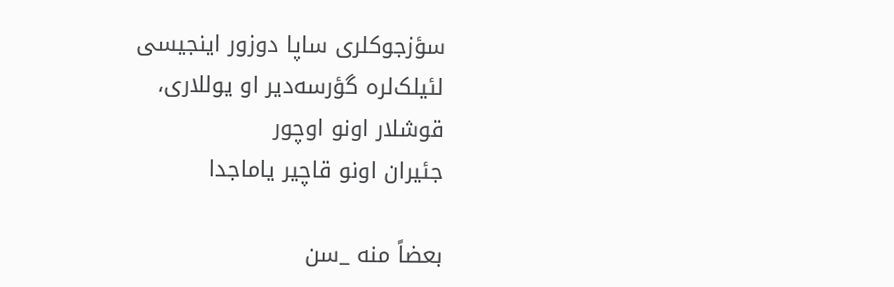سؤزجوکلری ساپا دوزور اینجیسی
لئیلک‌لره گؤرسه‌دیر او یوللاری،
قوشلار اونو اوچور
جئیران اونو قاچیر یاماجدا

بعضاً منه _سن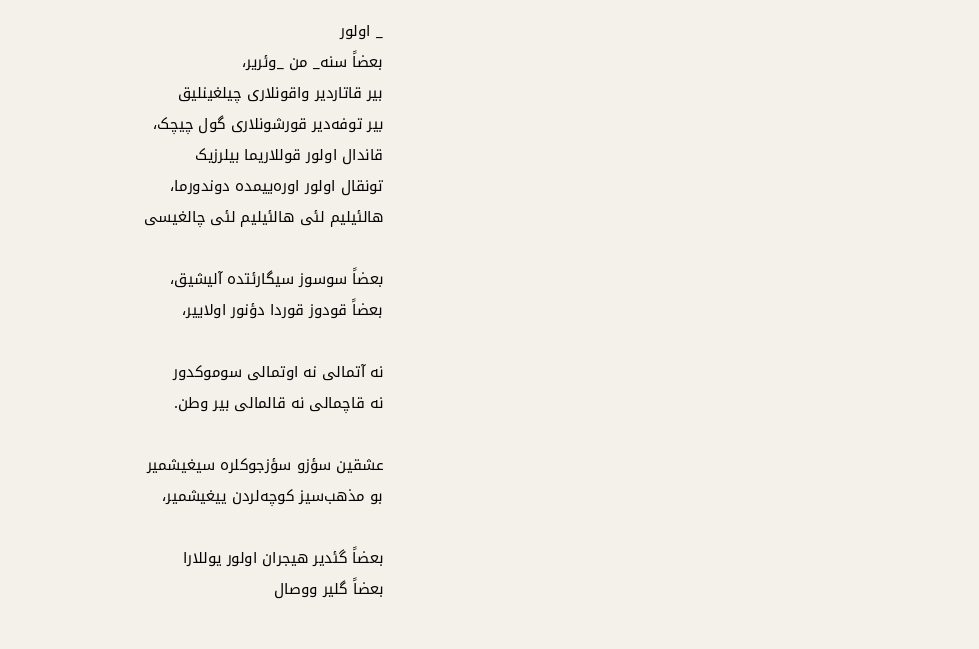_ اولور
بعضاً سنه_ من _وئریر،
بیر قاتاردیر واقونلاری چیلغینلیق
بیر توفه‌دیر قورشونلاری گول چیچک،
قاندال اولور قوللاریما بیلرزیک
تونقال اولور اوره‌ییمده دوندورما،
هالئیلیم لئی هالئیلیم لئی چالغیسی

بعضاً سوسوز سیگارئتده آلیشیق،
بعضاً قودوز قوردا دؤنور اولاییر،

نه آتمالی نه اوتمالی سوموکدور
نه قاچمالی نه قالمالی بیر وطن.

عشقین سؤزو سؤزجوکلره سیغیشمیر
بو مذهب‌سیز کوچه‌لردن ییغیشمیر،

بعضاً گئدیر هیجران اولور یوللارا
بعضاً گلیر ووصال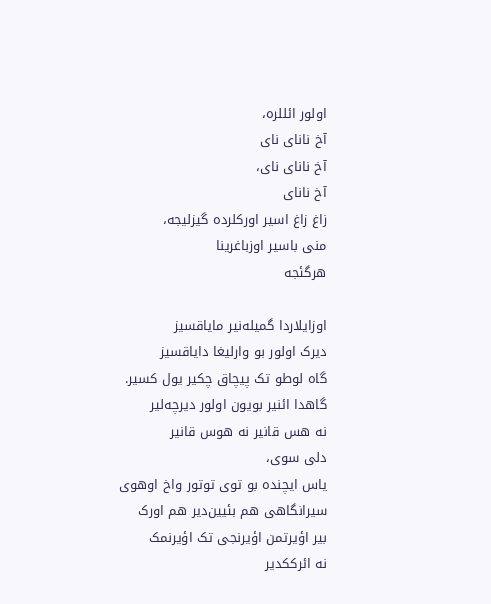اولور ائللره،
آخ نانای نای
آخ نانای نای،
آخ نانای
زاغ زاغ اسیر اورکلرده گیزلیجه،
منی باسیر اوزباغرینا
هرگئجه

اوزایلاردا گمیله‌نیر مایاقسیز
دیرک اولور بو وارلیغا دایاقسیز
گاه لوطو تک پیچاق چکیر یول کسیر.
گاهدا ائنیر بویون اولور دیرچه‌لیر
نه هس قانیر نه هوس قانیر
دلی سوی،
یاس ایچنده بو توی توتور واخ اوهوی
سیرانگاهی هم بئیین‌دیر هم اورک
بیر اؤیرتمن اؤیرنجی تک اؤیرنمک
نه ائرککدیر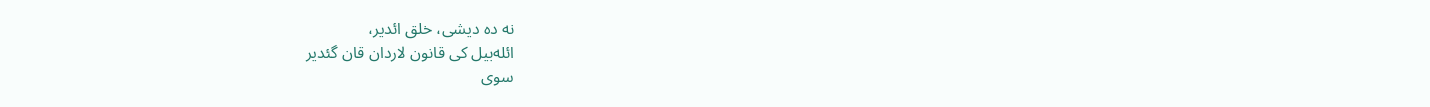نه ده دیشی، خلق ائدیر،
ائله‌بیل کی قانون لاردان قان گئدیر
سوی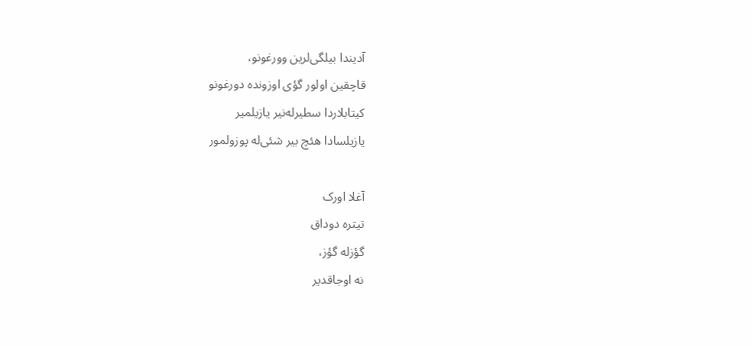آدیندا بیلگی‌لرین وورغونو،
قاچقین اولور گؤی اوزونده دورغونو
کیتابلاردا سطیرله‌نیر یازیلمیر
یازیلسادا هئچ بیر شئی‌له پوزولمور

آغلا اورک
تیتره دوداق
گؤزله گؤز،
نه اوجاقدیر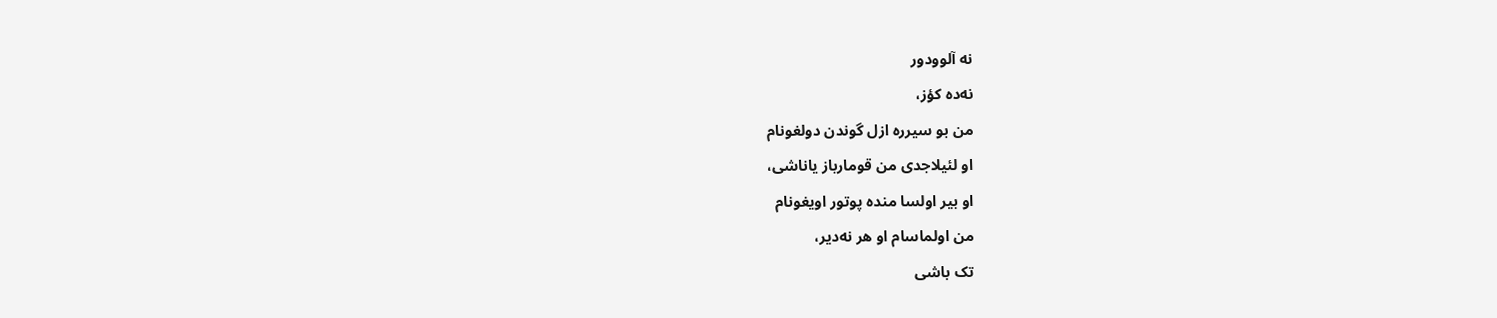نه آلوودور
نه‌ده کؤز،
من بو سیرره ازل گوندن دولغونام
او لئیلاجدی من قومارباز یاناشی،
او بیر اولسا منده پوتور اویغونام
من اولماسام او هر نه‌دیر،
تک باشی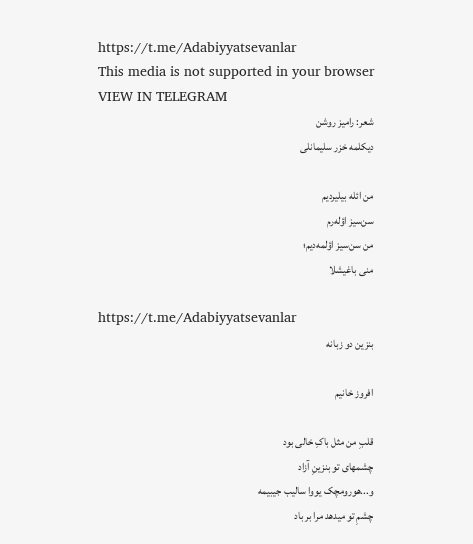https://t.me/Adabiyyatsevanlar
This media is not supported in your browser
VIEW IN TELEGRAM
شعر: رامیز روشن
دیکلمه خزر سلیمانلی

من ائله بیلیردیم
سن‌سیز اؤله‌رم
من سن‌سیز اؤلمه‌دیم؛
منی باغیشلا

https://t.me/Adabiyyatsevanlar
بنزین دو زبانه

افروز خانیم

قلبِ من مثل باکِ خالی بود
چشمهای تو بنزینِ آزاد
و...هورومچک یووا سالیب جیبیمه
چشمِ تو میدهد مرا بر باد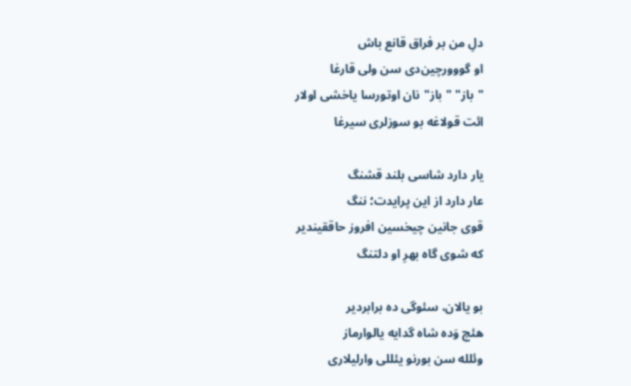دلِ من بر فراق قانع باش
او گووورچین‌دی سن ولی قارغا
"باز" "باز"نان اوتورسا یاخشی اولار
ائت قولاغه بو سوزلری سیرغا

یار دارد شاسی بلند قشنگ
عار دارد از این پرایدت؛ ننگ
قوی جانین چیخسین افروز حاققیندیر
که شوی گاه بهرِ او دلتنگ

بو یالان، سئوگی ده برابردیر
هئچ وَده شاه گدایه یالوارماز
وئلله سن بورنو یئللی وارلیلاری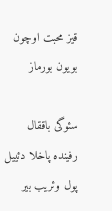قیز محبت اوچون بویون بورماز

سئوگی باققال رفینده پاخلا دئییل
پول وئریب بیر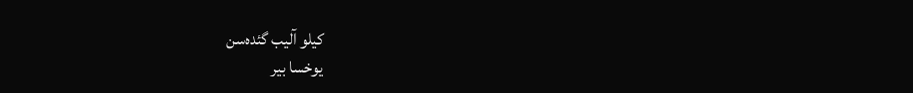کیلو آلیب گئده‌سن
یوخسا بیر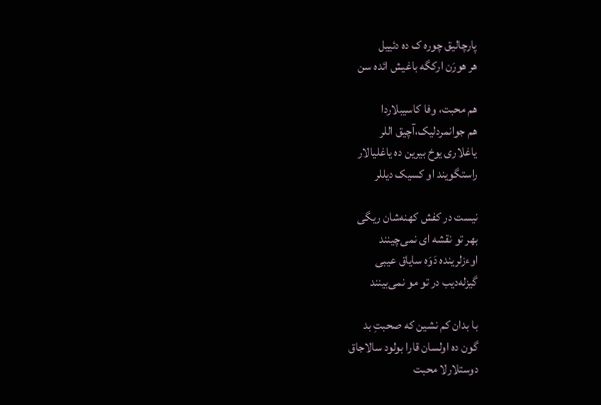پارچالیق چوره ک ده دئییل
هر هورَن ارکگه باغیش ائده سن

هم محبت، وفا کاسیبلاردا
هم جوانمردلیک،آچیق اللر
یاغلاری یوخ بیرین ده یاغلیالار
راستگویند او کسیک دیللر

نیست در کفش کهنه‌شان ریگی
بهر تو نقشه ای نمی‌چینند
اوءزلرینده دَوَه سایاق عیبی
گیزله‌دیب در تو مو نمی‌بینند

با بدان کم نشین که صحبتِ بد
گون ده اولسان قارا بولود سالاجاق
دوستلارلا محبت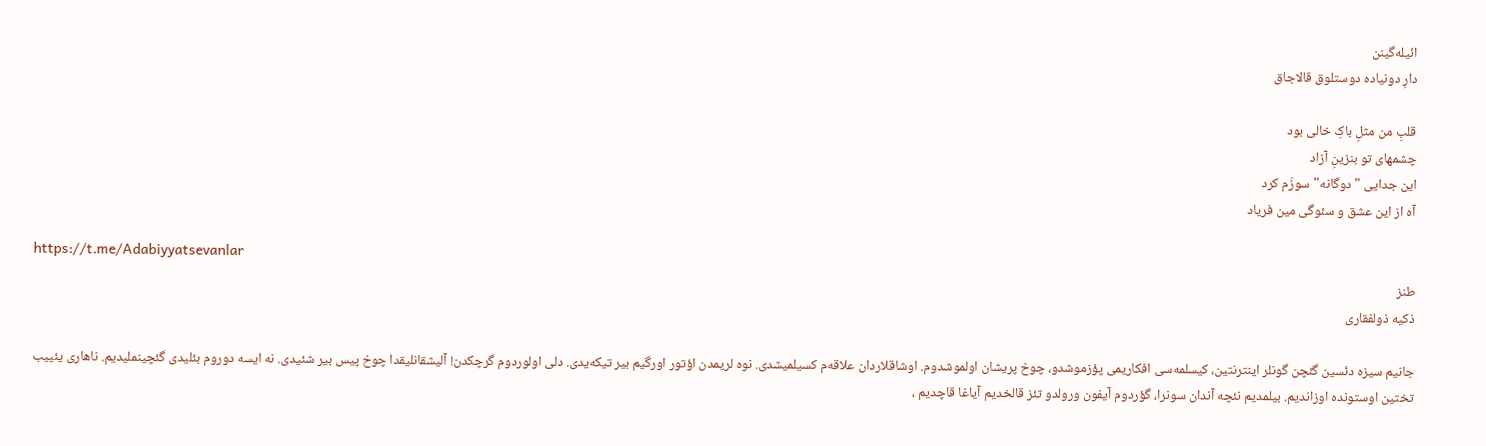ائیله‌گینن
دارِ دونیاده دوستلوق قالاجاق

قلبِ من مثلِ باکِ خالی بود
چشمهای تو بنزینِ آزاد
این جدایی "دوگانه"سوزَم کرد
آه از این عشق و سئوگی مین فریاد

https://t.me/Adabiyyatsevanlar
طنز
ذکیه ذولفقاری

جانیم سیزه دئسین گئچن گونلر اینترنتین، کیسلمه‌سی افکاریمی پؤزموشدو، چوخ پریشان اولموشدوم. اوشاقلاردان علاقه‌م کسیلمیشدی. نوه لریمدن اؤتور اورگیم بیر تیکه‌یدی. دلی اولوردوم گرچکدن! آلیشقانلیقدا چوخ پیس بیر شئیدی. نه ایسه دوروم بئلیدی گئچینملیدیم. ناهاری یئییب تختین اوستونده اوزاندیم. بیلمدیم نئچه آندان سونرا، گؤردوم آیفون ورولدو تئز قالخدیم آیاغا قاچدیم ،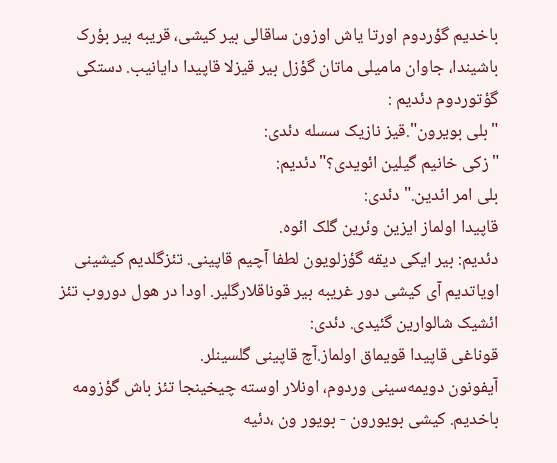باخدیم گؤردوم اورتا یاش اوزون ساقالی بیر کیشی، قریبه بیر بؤرک باشیندا، جاوان مامیلی ماتان گؤزل بیر قیزلا قاپیدا دایانیب. دستکی گؤتوردوم دئدیم :
"بلی بویرون".قیز نازیک سسله دئدی:
"زکی خانیم گیلین ائویدی؟"دئدیم:
بلی امر ائدین."دئدی:
قاپیدا اولماز ایزین وئرین گلک ائوه.
دئدیم: بیر ایکی دیقه گؤزلویون لطفا آچیم قاپینی. تئزگلدیم کیشینی اویاتدیم آی کیشی دور غریبه بیر قوناقلارگلیر. اودا در هول دوروب تئز ائشیک شالوارین گئیدی. دئدی:
قوناغی قاپیدا قویماق اولماز.آچ قاپینی گلسینلر.
آیفونون دویمه‌سینی وردوم، اونلار اوسته چیخینجا تئز باش گؤزومه باخدیم. کیشی بویورون - بویور ون ،دئیه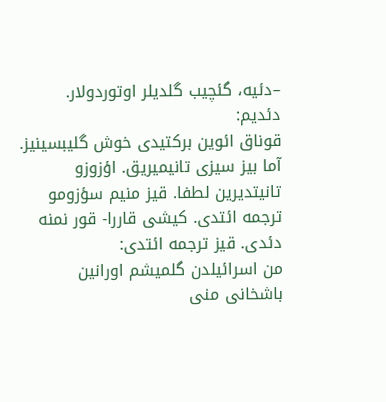–دئیه، گئچیب گلدیلر اوتوردولار.
دئدیم:
قوناق ائوین برکتیدی خوش گلیبسینیز. آما بیز سیزی تانیمیریق. اؤزوزو تانیتدیرین لطفا. قیز منیم سؤزومو ترجمه ائتدی. کیشی قاررا- قور نمنه دئدی. قیز ترجمه ائتدی:
من اسرائیلدن گلمیشم اورانین باشخانی منی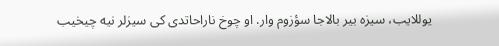یوللایب، سیزه بیر بالاجا سؤزوم وار. او چوخ ناراحاتدی کی سیزلر نیه چیخیب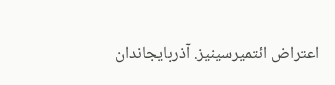اعتراض ائتمیرسینیز. آذربایجاندان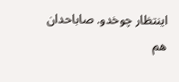اینتظار چوخدو. صاباحدان هم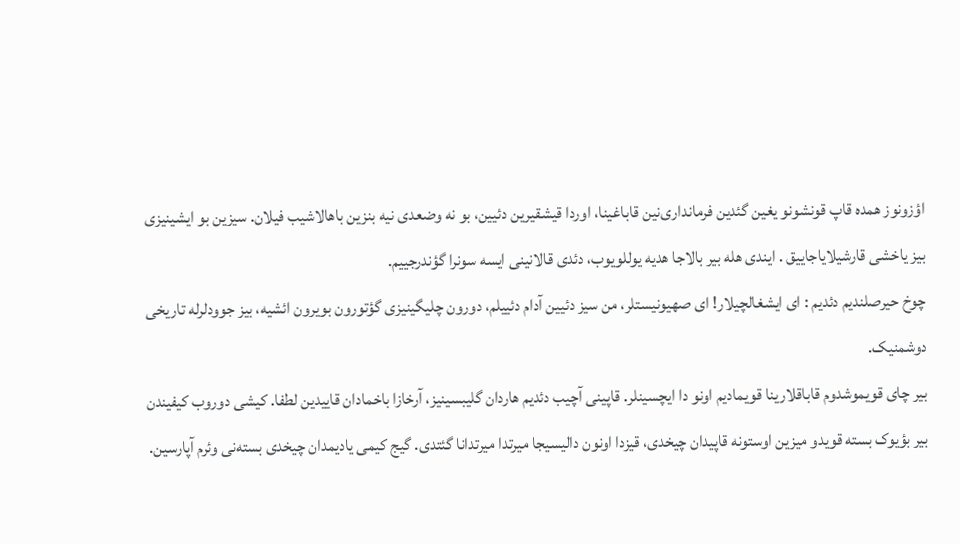اؤزونوز همده قاپ قونشونو یغین گئدین فرمانداری‌نین قاباغینا، اوردا قیشقیرین دئیین، بو نه وضعدی نیه بنزین باهالاشیب فیلان. سیزین بو ایشینیزی بیز یاخشی قارشیلایاجاییق . ایندی هله بیر بالاجا هدیه یوللویوب، دئدی قالانینی ایسه سونرا گؤندرجییم.
چوخ حیرصلندیم دئدیم : ای ایشغالچیلار! ای صهیونیستلر، من سیز دئیین آدام دئییلم، دورون چلیگینیزی گؤتورون بویرون ائشیه، بیز جوودلرله تاریخی دوشمنیک.
بیر چای قویموشدوم قاباقلارینا قویمادیم اونو دا ایچسینلر. قاپینی آچیب دئدیم هاردان گلیبسینیز، آرخازا باخمادان قاییدین لطفا. کیشی دوروب کیفیندن بیر بؤیوک بسته قویدو میزین اوستونه قاپیدان چیخدی، قیزدا اونون دالیسیجا میرتدا میرتدانا گئتدی. گیج کیمی یادیمدان چیخدی بسته‌نی وئرم آپارسین.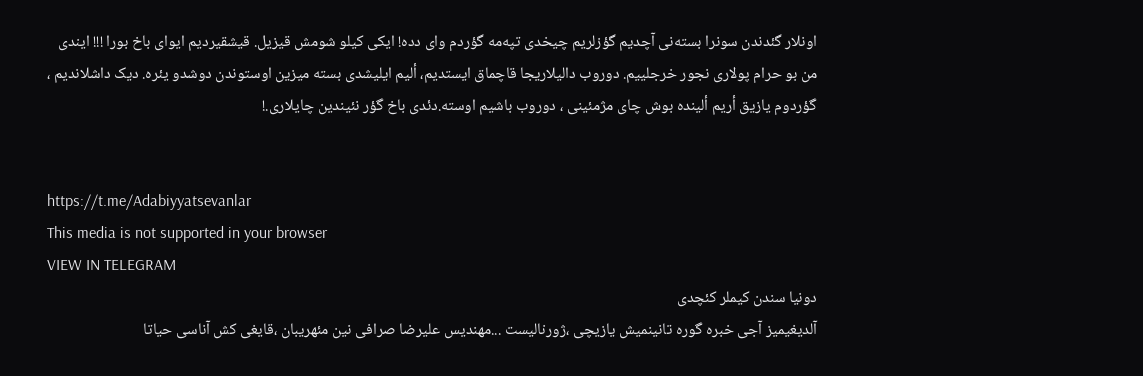اونلار گئدندن سونرا بسته‌نی آچدیم گؤزلریم چیخدی تپه‌مه گؤردم وای دده! ایکی کیلو شومش قیزیل. قیشقیردیم ایوای باخ بورا !!! ایندی من بو حرام پولاری نجور خرجلییم. دوروب دالیلاریجا قاچماق ایستدیم، ألیم ایلیشدی بسته میزین اوستوندن دوشدو یئره. دیک داشلاندیم ، گؤردوم یازیق أریم ألینده بوش چای مژمئینی ، دوروب باشیم اوسته.دئدی باخ گؤر نئیندین چایلاری.!


https://t.me/Adabiyyatsevanlar
This media is not supported in your browser
VIEW IN TELEGRAM
دونیا سندن کیملر کئچدی
آلدیغیمیز آجی خبره گوره تانینمیش یازیچی ،ژورنالیست ...مهندیس علیرضا صرافی نین مئهریبان ،قایغی کش آناسی حیاتا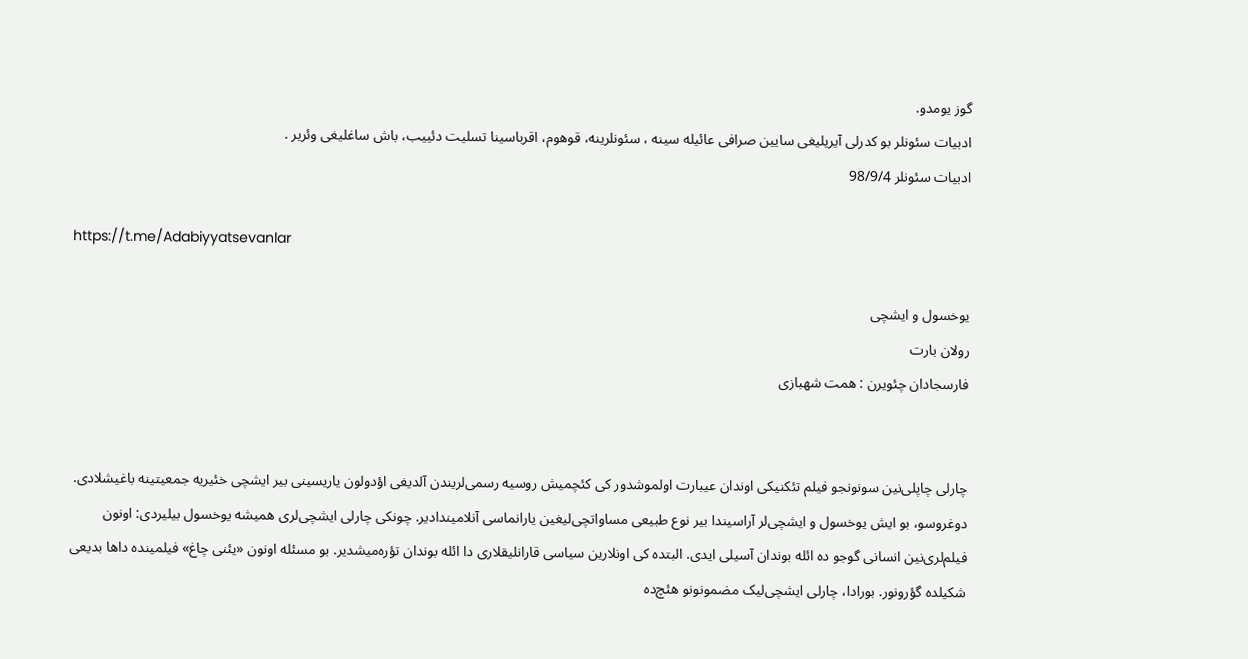گوز یومدو.
ادبیات سئونلر بو کدرلی آیریلیغی سایین صرافی عائیله سینه ، سئونلرینه، قوهوم، اقرباسینا تسلیت دئییب، باش ساغلیغی وئریر .
ادبیات سئونلر 98/9/4

https://t.me/Adabiyyatsevanlar

یوخسول و ایشچی
رولان بارت
فارسجادان چئویرن : همت شهبازی


چارلی چاپلی‌نین سونونجو فیلم تئکنیکی اوندان عیبارت اولموشدور کی کئچمیش روسیه رسمی‌لریندن آلدیغی اؤدولون یاریسینی بیر ایشچی خئیریه جمعیتینه باغیشلادی. دوغروسو، بو ایش یوخسول و ایشچی‌لر آراسیندا بیر نوع طبیعی مساواتچی‌لیغین یارانماسی آنلامیندادیر. چونکی چارلی ایشچی‌لری همیشه یوخسول بیلیردی: اونون فیلم‌لری‌نین انسانی گوجو ده ائله بوندان آسیلی ایدی. البتده کی اونلارین سیاسی قارانلیقلاری دا ائله بوندان تؤره‌میشدیر. بو مسئله اونون «یئنی چاغ» فیلمینده داها بدیعی شکیلده گؤرونور. بورادا، چارلی ایشچی‌لیک مضمونونو هئچ‌ده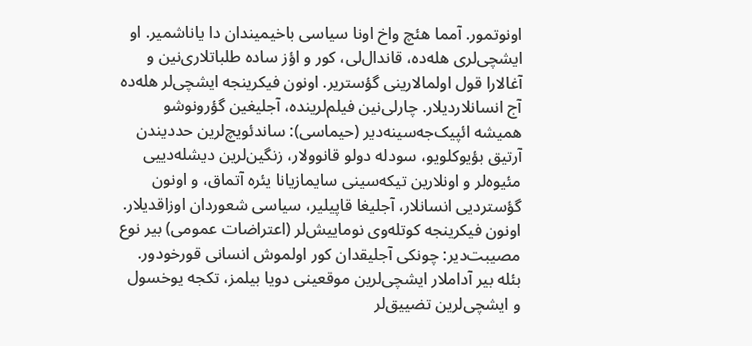اونوتمور. آمما هئچ واخ اونا سیاسی باخیمیندان دا یاناشمیر. او ایشچی‌لری هله‌ده، قاندال‌لی، کور و اؤز ساده طلباتلاری‌نین و آغالارا قول اولمالارینی گؤستریر. اونون فیکرینجه ایشچی‌لر هله‌ده آج انسانلاردیلار. چارلی‌نین فیلم‌لرینده، آجلیغین گؤرونوشو همیشه ائپیک‌جه‌سینه‌دیر (حیماسی): ساندئویچ‌لرین حددیندن آرتیق بؤیوکلویو، سودله دولو قانوولار، زنگین‌لرین دیشله‌دییی مئیوه‌لر و اونلارین تیکه‌سینی سایمازیانا یئره آتماق، و اونون گؤستردیی انسانلار، آجلیغا قاپیلیر، سیاسی شعوردان اوزاقدیلار. اونون فیکرینجه کوتله‌وی نوماییش‌لر (اعتراضات عمومی‌) بیر نوع مصیبت‌دیر: چونکی آجلیقدان کور اولموش انسانی قورخودور. بئله بیر آداملار ایشچی‌لرین موقعینی دویا بیلمز، تکجه یوخسول و ایشچی‌لرین تضییق‌لر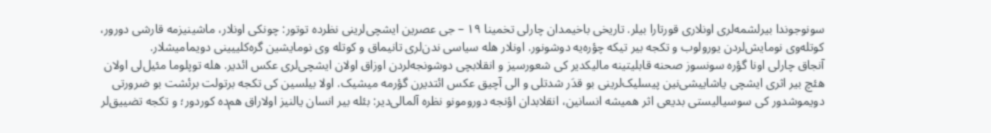سونوجوندا بیرلشمه‌لری اونلاری قورتارا بیلر. تاریخی باخیمدان چارلی تخمینا ۱۹ – جی عصرین ایشچی‌لرینی نظرده توتور: چونکی اونلار، ماشینیزمه قارشی دورور، کوتله‌وی نومایش‌لردن یورولوب و تکجه بیر تیکه چؤره‌یه دوشونور. اونلار هله سیاسی ندن‌لری تانیماق و کوتله وی نومایشین گره‌کلییینی دویمامیشلار.
آنجاق چارلی اونا گؤره سونسوز صحنه قابلیتینه مالیکدیر کی شعورسیز و انقلابچی دوشونجه‌لردن اوزاق اولان ایشچی‌لری عکس ائدیر. هله توپلوما مئیل‌لی اولان هئچ بیر اثری ایشچی یاشاییشی‌نین پیسلیک‌لرینی بو قدَر شدتلی و الی آچیق عکس ائتدیرن گؤرمه میشیک. اولا بیلسین کی تکجه برتولت برئشت بو ضرورتی دویموشدور کی سوسیالیستی بدیعی اثر همیشه انسانین، انقلابدان اؤنجه دورومونو نظره آلمالی‌دیر: بئله بیر انسان یالنیز اولاراق هم‌ده کوردور؛ و تکجه تضییق‌لر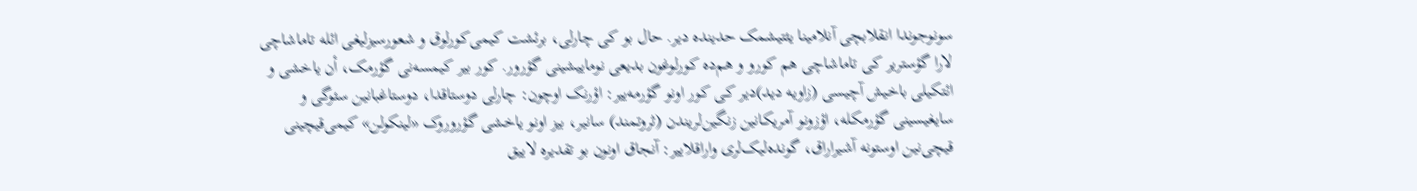سونوجوندا انقلابچی آنلامینا یئتیشمک حدینده دیر. حال بو کی چارلی، برئشت کیمی‌کورلوق و شعورسیزلیغی ائله تاماشاچی لارا گؤستریر کی تاماشاچی هم کورو و هم‌ده کورلوغون بدیعی نوماییشینی گؤرور. کور بیر کیمسه‌نی گؤرمک، أن یاخشی و ائتکیلی باخیش آچیسی (زاویه دید)دیر کی کور اونو گؤرمه‌ییر: اؤرنک اوچون: چارلی دوستاقدا، دوستاغبانین سئوگی و سایغیسینی گؤرمکله، اؤزونو آمریکانین زنگین‌لریندن (ثروتمند) سانیر، بیز اونو یاخشی گؤروروک «لینکولن» کیمی‌قیچینی قیچی‌نین اوستونه آشیراراق، گونده‌لیک‌لری واراقلاییر: آنجاق اونون بو تقدیره لاییق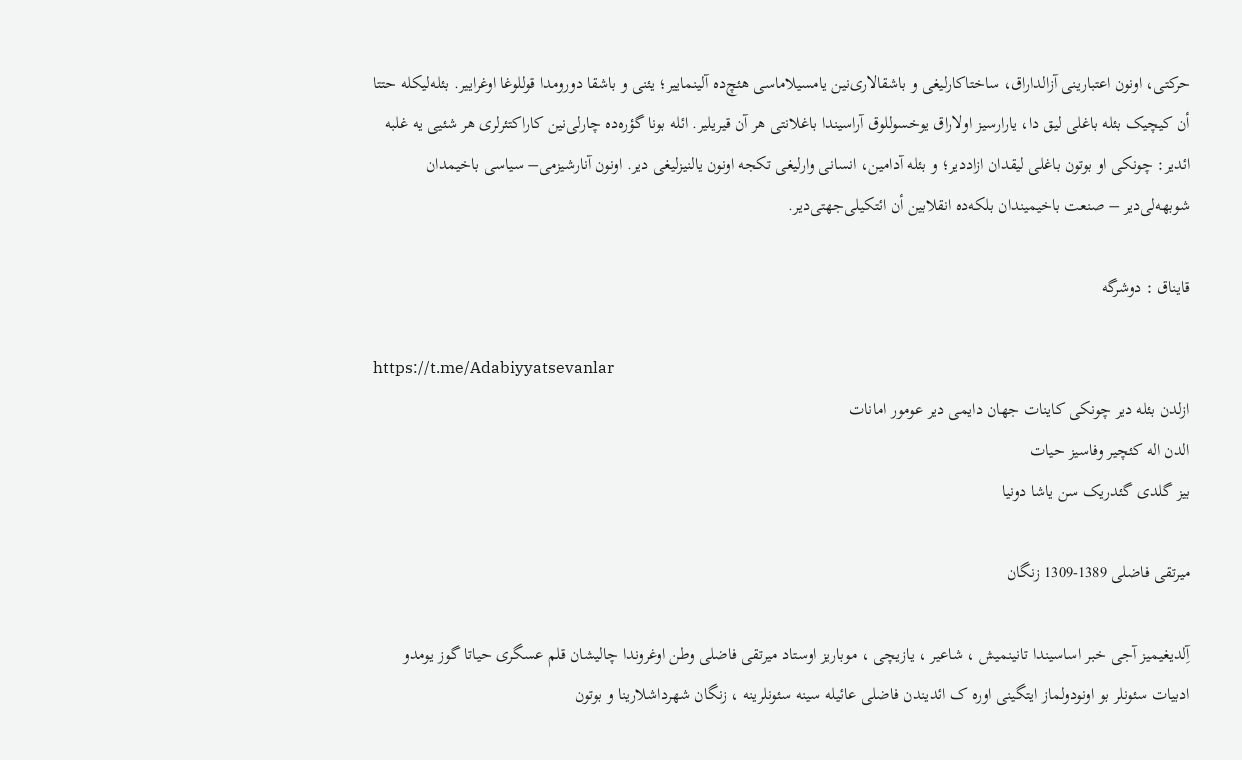حرکتی، اونون اعتبارینی آزالداراق، ساختاکارلیغی و باشقالاری‌نین یامسیلاماسی هئچ‌ده آلینماییر؛ یئنی و باشقا دورومدا قوللوغا اوغراییر. بئله‌لیکله حتتا أن کیچیک بئله باغلی لیق دا، یارارسیز اولاراق یوخسوللوق آراسیندا باغلانتی هر آن قیریلیر. ائله بونا گؤره‌ده چارلی‌نین کاراکتئرلری هر شئیی یه غلبه ائدیر: چونکی او بوتون باغلی لیقدان ازاددیر؛ و بئله آدامین، انسانی وارلیغی تکجه اونون یالنیزلیغی دیر. اونون آنارشیزمی‌– سیاسی باخیمدان شوبهه‌لی‌دیر – صنعت باخیمیندان بلکه‌ده انقلابین أن ائتکیلی‌جهتی‌دیر.

قایناق : دوشرگه

https://t.me/Adabiyyatsevanlar
ازلدن بئله دیر چونکی کاینات جهان دایمی دیر عومور امانات
الدن اله کئچیر وفاسیز حیات
بیز گلدی گئدریک سن یاشا دونیا

میرتقی فاضلی 1389-1309 زنگان

آِلدیغیمیز آجی خبر اساسیندا تانینمیش ، شاعیر ، یازیچی ، موباریز اوستاد میرتقی فاضلی وطن اوغروندا چالیشان قلم عسگری حیاتا گوز یومدو ادبیات سئونلر بو اونودولماز ایتگینی اوره ک ائدیندن فاضلی عائیله سینه سئونلرینه ، زنگان شهرداشلارینا و بوتون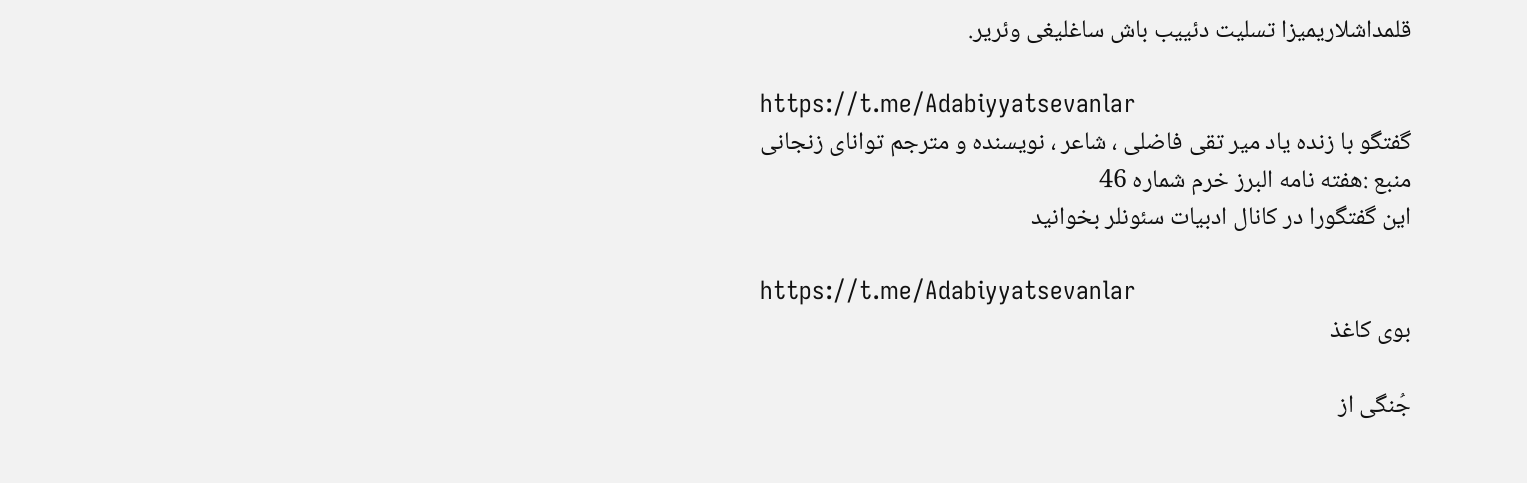قلمداشلاریمیزا تسلیت دئییب باش ساغلیغی وئریر.

https://t.me/Adabiyyatsevanlar
گفتگو با زنده یاد میر تقی فاضلی ، شاعر ، نویسنده و مترجم توانای زنجانی
منبع :هفته نامه البرز خرم شماره 46
این گفتگورا در کانال ادبیات سئونلر بخوانید

https://t.me/Adabiyyatsevanlar
بوی کاغذ

جُنگی از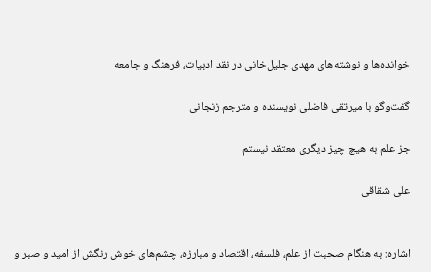خوانده‌ها و نوشته‌های مهدی جلیل‌خانی در نقد ادبیات، فرهنگ و جامعه

گفت‌وگو با میرتقی فاضلی نویسنده و مترجم زنجانی

جز علم به هیچ چیز دیگری معتقد نیستم

علی شقاقی


اشاره: به هنگام صحبت از علم، فلسفه، اقتصاد و مبارزه، چشم‌های خوش رنگش از امید و صبر و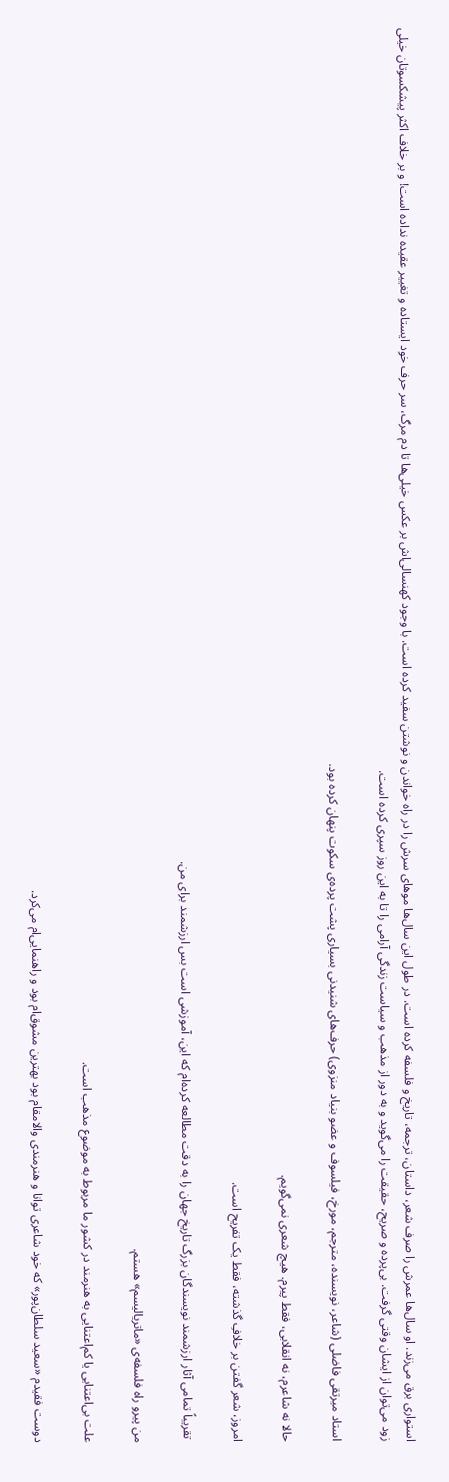استواری برق می‌زند. او سال‌ها عمرش را صرف شعر، داستان، ترجمه، تاریخ و فلسفه کرده است. در طول این سال‌ها موهای سرش را در راه خواندن و نوشتن سفید کرده است. با وجود کهنسالی‌اش بر عکس خیلی‌ها تا دم مرگ، سر حرف خود ایستاده و تغییر عقیده نداده است! و بر خلاف اکثر پیشکسوتان خیلی زود می‌توان از ایشان وقتی گرفت. بی‌پرده و صریح، حقیقت را می‌گوید و به دور از مذهب و سیاست زندگی آرامی را تا به این روز سپری کرده است.

استاد میرتقی فاضلی (شاعر، نویسنده، مترجم، مورخ، فیلسوف و عضو بنیاد منزوی) حرف‌های شنیدنی بسیاری پشت پرده‌ی سکوت پنهان کرده بود.

حالا نه شاعرم، نه انقلابی، فقط پیرم. هیچ شعری نمی‌گویم.

امروز، شعر گفتن بر خلافِ گذشته، فقط یک تفریح است.

 تقریباً تمامی آثار ارزشمند نویسندگان بزرگ تاریخ جهان را به دقت مطالعه کرده‌ام که این، آموزشی است بس ارزشمند برای من.

من پیرو راه فلسفه‌ی «ماتریالیسم» هستم.

علت بی‌اعتنایی یا کم‌اعتنایی به هنرمند در کشور ما مربوط به موضوع مذهب است.

دوست فقیدم «سعید سلطان‌پور» که خود شاعری توانا و هنرمندی والامقام بود بهترین مشوق‌ام بود و راهنمایی‌ام می‌کرد.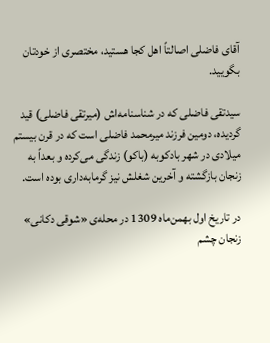آقای فاضلی اصالتاً اهل کجا هستید، مختصری از خودتان بگویید.

سیدتقی فاضلی که در شناسنامه‌اش (میرتقی فاضلی) قید گردیده، دومین فرزند میرمحمد فاضلی است که در قرن بیستم میلادی در شهر بادکوبه (باکو) زندگی می‌کرده و بعداً به زنجان بازگشته و آخرین شغلش نیز گرمابه‌داری بوده است.

در تاریخ اول بهمن‌ماه 1309 در محله‌ی «شوقی دکانی» زنجان چشم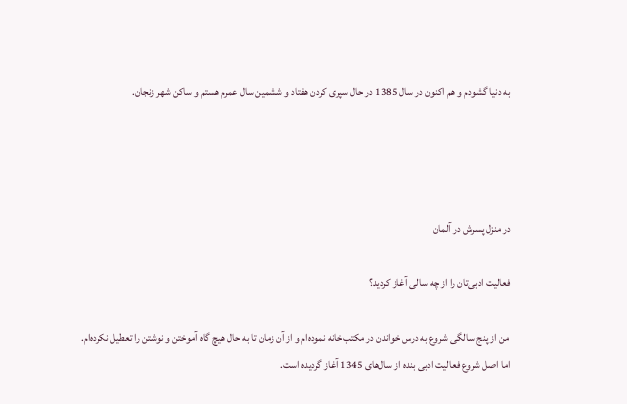به دنیا گشودم و هم اکنون در سال 1385 در حال سپری کردن هفتاد و ششمین سال عمرم هستم و ساکن شهر زنجان.




در منزل پسرش در آلمان

فعالیت ادبی‌تان را از چه سالی آغاز کردید؟

 من از پنج سالگی شروع به درس خواندن در مکتب‌خانه نموده‌ام و از آن زمان تا به حال هیچ گاه آموختن و نوشتن را تعطیل نکرده‌ام. اما اصل شروع فعالیت ادبی بنده از سال‌های 1345 آغاز گردیده است.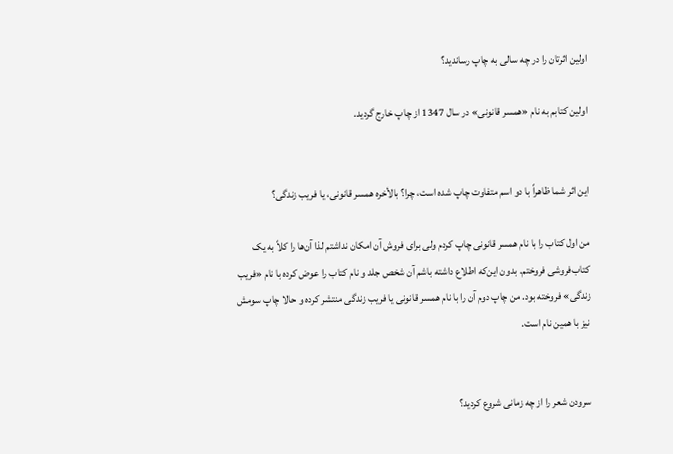اولین اثرتان را در چه سالی به چاپ رساندید؟

اولین کتابم به نام «همسر قانونی» در سال 1347 از چاپ خارج گردید.


این اثر شما ظاهراً با دو اسم متفاوت چاپ شده است، چرا؟ بالأخره همسر قانونی، یا فریب زندگی؟

من اول کتاب را با نام همسر قانونی چاپ کردم ولی برای فروش آن امکان نداشتم لذا آن‌ها را کلاً به یک کتاب‌فروشی فروختم. بدون این‌که اطلاع داشته باشم آن شخص جلد و نام کتاب را عوض کرده با نام «فریب زندگی» فروخته بود. من چاپ دوم آن را با نام همسر قانونی یا فریب زندگی منتشر کرده و حالا چاپ سومش نیز با همین نام است.


سرودن شعر را از چه زمانی شروع کردید؟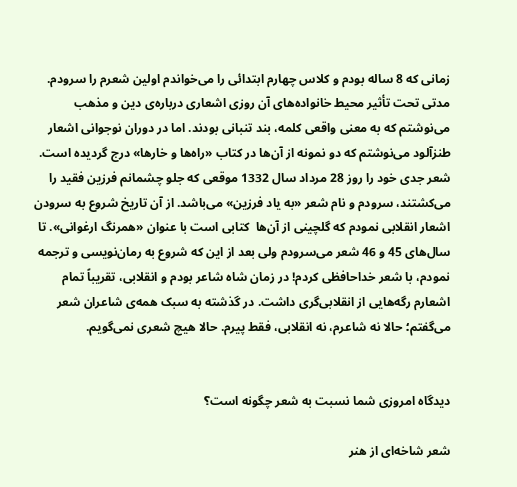زمانی که 8 ساله بودم و کلاس چهارم ابتدائی را می‌خواندم اولین شعرم را سرودم. مدتی تحت تأثیر محیط خانواده‌های آن روزی اشعاری درباره‌ی دین و مذهب می‌نوشتم که به معنی واقعی کلمه، بند تنبانی بودند. اما در دوران نوجوانی اشعار طنزآلود می‌نوشتم که دو نمونه از آن‌ها در کتاب «راه‌ها و خارها» درج گردیده است. شعر جدی خود را روز 28 مرداد سال 1332 موقعی که جلو چشمانم فرزین فقید را می‌کشتند، سرودم و نام شعر «به یاد فرزین» می‌باشد. از آن تاریخ شروع به سرودن اشعار انقلابی نمودم که گلچینی از آن‌ها  کتابی است با عنوان «همرنگ ارغوانی». تا سال‌های 45 و 46 شعر می‌سرودم ولی بعد از این که شروع به رمان‌نویسی و ترجمه نمودم، با شعر خداحافظی کردم! در زمان شاه شاعر بودم و انقلابی، تقریباً تمام اشعارم رگه‌هایی از انقلابی‌گری داشت. در گذشته به سبک همه‌ی شاعران شعر می‌گفتم؛ حالا نه شاعرم، نه انقلابی، فقط پیرم. حالا هیچ شعری نمی‌گویم.


دیدگاه امروزی شما نسبت به شعر چگونه است؟

شعر شاخه‌ای از هنر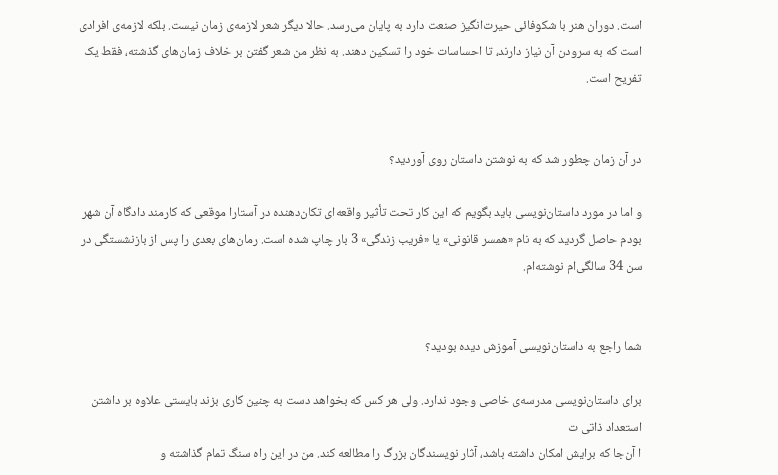است. دوران هنر با شکوفائی حیرت‌انگیز صنعت دارد به پایان می‌رسد. حالا دیگر شعر لازمه‌ی زمان نیست. بلکه لازمه‌ی افرادی است که به سرودن آن نیاز دارند، تا احساسات خود را تسکین دهند. به نظر من شعر گفتن بر خلاف زمان‌های گذشته، فقط یک تفریح است.


در آن زمان چطور شد که به نوشتن داستان روی آوردید؟

و اما در مورد داستان‌نویسی باید بگویم که این کار تحت تأثیر واقعه‌ای تکان‌دهنده در آستارا موقعی که کارمند دادگاه آن شهر بودم حاصل گردید که به نام «همسر قانونی» یا «فریب زندگی» 3 بار چاپ شده است. رمان‌های بعدی را پس از بازنشستگی در سن 34 سالگی‌ام نوشته‌ام.


شما راجع به داستان‌نویسی آموزش دیده بودید؟

برای داستان‌نویسی مدرسه‌ی خاصی وجود ندارد. ولی هر کس که بخواهد دست به چنین کاری بزند بایستی علاوه بر داشتن استعداد ذاتی ت
ا آن‌جا که برایش امکان داشته باشد، آثار نویسندگان بزرگ را مطالعه کند. من در این راه سنگ تمام گذاشته و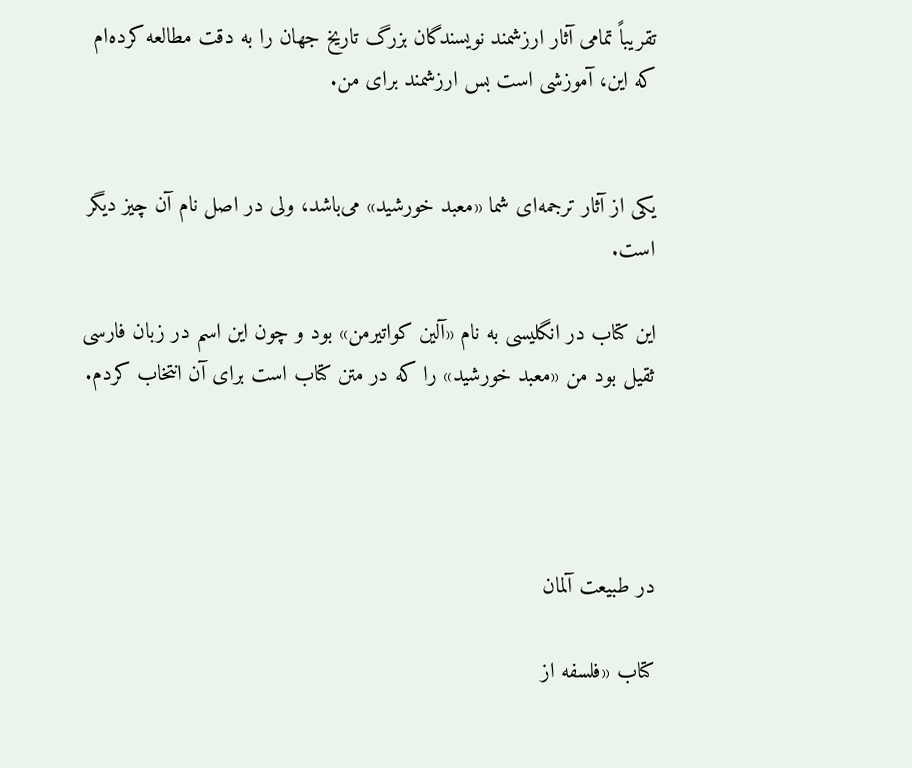تقریباً تمامی آثار ارزشمند نویسندگان بزرگ تاریخ جهان را به دقت مطالعه کرده‌ام که این، آموزشی است بس ارزشمند برای من.


یکی از آثار ترجمه‌ای شما «معبد خورشید» می‌باشد، ولی در اصل نام آن چیز دیگر است.

این کتاب در انگلیسی به نام «آلین کواتیرمن» بود و چون این اسم در زبان فارسی ثقیل بود من «معبد خورشید» را که در متن کتاب است برای آن انتخاب کردم.




در طبیعت آلمان

کتاب «فلسفه از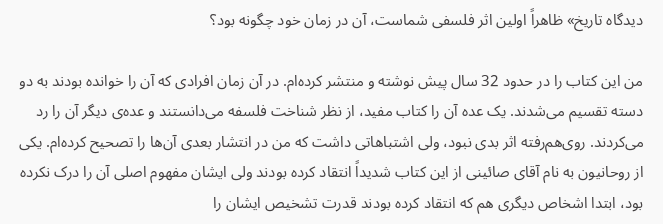دیدگاه تاریخ» ظاهراً اولین اثر فلسفی شماست، آن در زمان خود چگونه بود؟

من این کتاب را در حدود 32 سال پیش نوشته و منتشر کرده‌ام. در آن زمان افرادی که آن را خوانده بودند به دو دسته تقسیم می‌شدند. یک عده آن را کتاب مفید، از نظر شناخت فلسفه می‌دانستند و عده‌ی دیگر آن را رد می‌کردند. روی‌هم‌رفته اثر بدی نبود، ولی اشتباهاتی داشت که من در انتشار بعدی آن‌ها را تصحیح کرده‌ام. یکی از روحانیون به نام آقای صائینی از این کتاب شدیداً انتقاد کرده بودند ولی ایشان مفهوم اصلی آن را درک نکرده بود، ابتدا اشخاص دیگری هم که انتقاد کرده بودند قدرت تشخیص ایشان را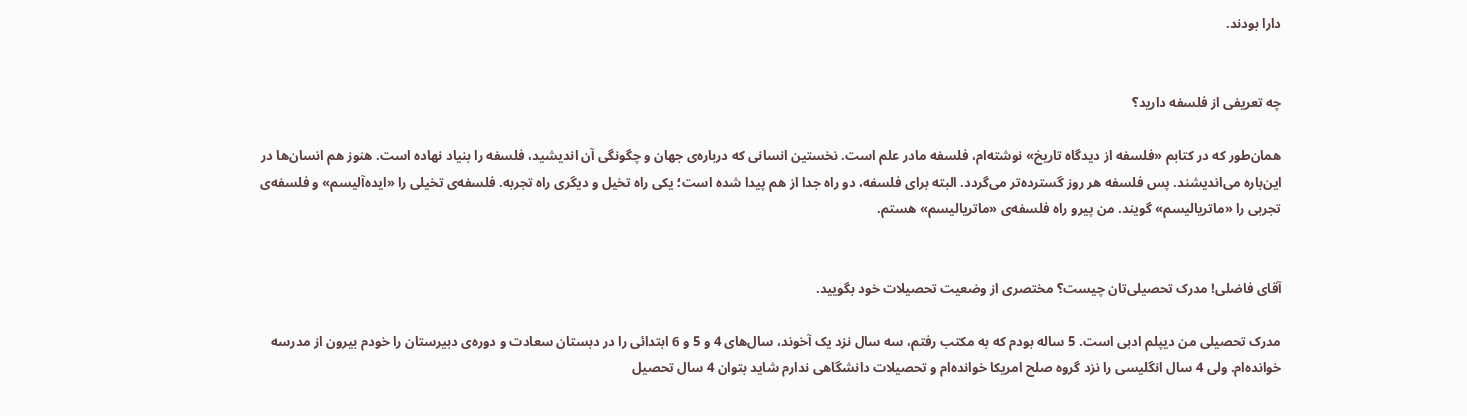دارا بودند.


چه تعریفی از فلسفه دارید؟

همان‌طور که در کتابم «فلسفه از دیدگاه تاریخ» نوشته‌ام، فلسفه مادر علم است. نخستین انسانی که درباره‌ی جهان و چگونگی آن اندیشید، فلسفه را بنیاد نهاده است. هنوز هم انسان‌ها در این‌باره می‌اندیشند. پس فلسفه هر روز گسترده‌تر می‌گردد. البته برای فلسفه، دو راه جدا از هم پیدا شده است؛ یکی راه تخیل و دیگری راه تجربه. فلسفه‌ی تخیلی را «ایده‌آلیسم» و فلسفه‌ی تجربی را «ماتریالیسم» گویند. من پیرو راه فلسفه‌ی «ماتریالیسم» هستم.


آقای فاضلی! مدرک تحصیلی‌تان چیست؟ مختصری از وضعیت تحصیلات خود بگویید.

مدرک تحصیلی من دیپلم ادبی است. 5 ساله بودم که به مکتب رفتم، سه سال نزد یک آخوند، سال‌های 4 و 5 و 6 ابتدائی را در دبستان سعادت و دوره‌ی دبیرستان را خودم بیرون از مدرسه خوانده‌ام. ولی 4 سال انگلیسی را نزد گروه صلح امریکا خوانده‌ام و تحصیلات دانشگاهی ندارم شاید بتوان 4 سال تحصیل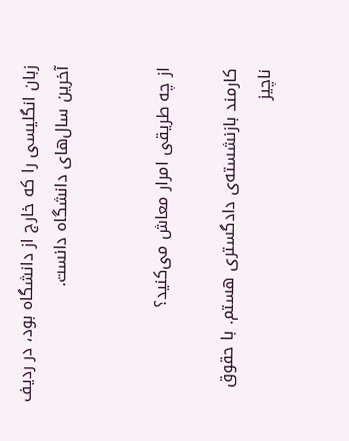زبان انگلیسی را که خارج از دانشگاه بود، در ردیف آخرین سال‌های دانشگاه دانست.


از چه طریقی امرار معاش می‌کنید؟

کارمند بازنشسته‌ی دادگستری هستم. با حقوق ناچیز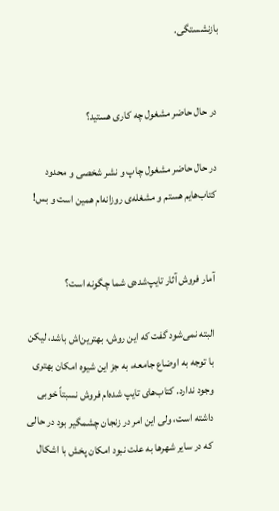بازنشستگی.


در حال حاضر مشغول چه کاری هستید؟

در حال حاضر مشغول چاپ و نشر شخصی و محدود کتاب‌هایم هستم و مشغله‌ی روزانه‌ام همین است و بس!


آمار فروش آثار تایپ‌شده‌ی شما چگونه است؟

البته نمی‌شود گفت که این روش، بهترین‌اش باشد، لیکن با توجه به اوضاع جامعه، به جز این شیوه امکان بهتری وجود ندارد. کتاب‌های تایپ شده‌ام فروش نسبتاً خوبی داشته است، ولی این امر در زنجان چشمگیر بود در حالی که در سایر شهرها به علت نبود امکان پخش با اشکال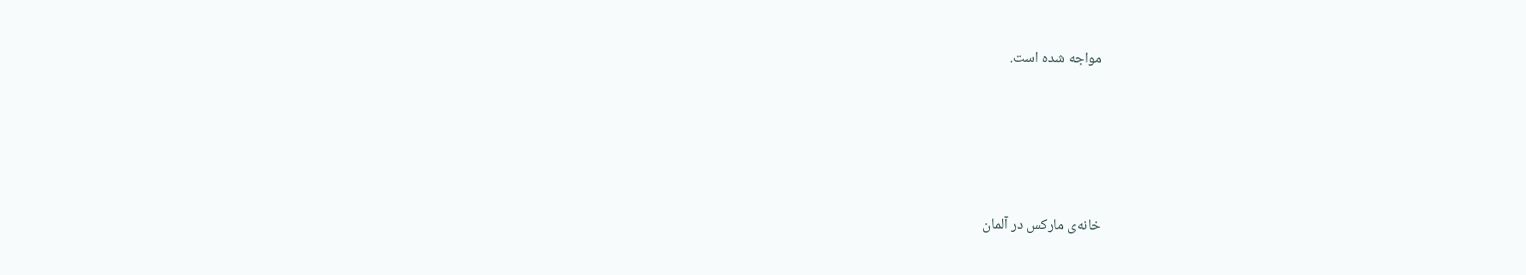مواجه شده است.




خانه‌ی مارکس در آلمان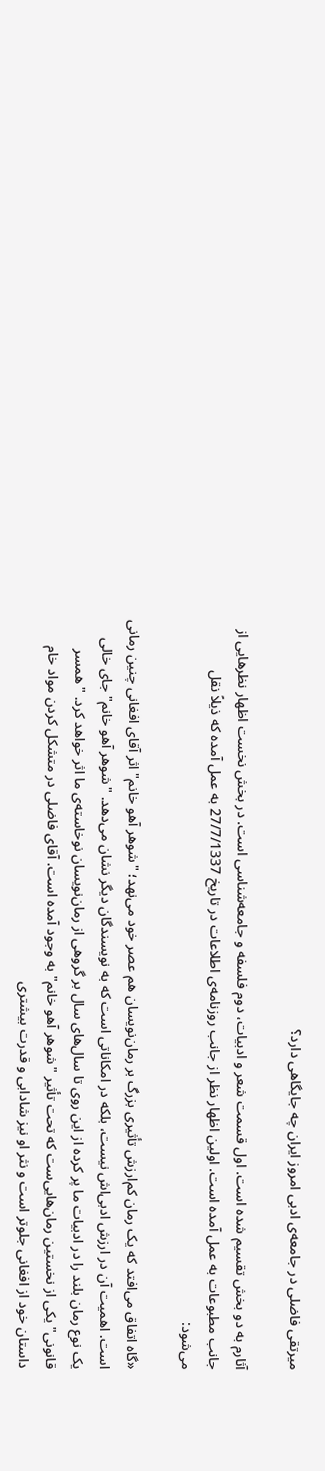میرتقی فاضلی در جامعه‌ی ادبی امروز ایران چه جایگاهی دارد؟

آثارم به دو بخش تقسیم شده است. اول قسمت شعر و ادبیات، دوم فلسفه و جامعه‌شناسی است. در بخش نخست اظهار نظرهایی از جانب مطبوعات به عمل آمده است. اولین اظهار نظر از جانب روزنامه‌ی اطلاعات در تاریخ 27/7/1337 به عمل آمده که ذیلاً نقل می‌شود:

«گاه اتفاق می‌افتد که یک رمان کم‌ارزش تأثیری بزرگ بر رمان‌نویسان هم عصر خود می‌نهد؛ "شوهر آهو خانم" اثر آقای افغانی چنین رمانی است. اهمیت آن در ارزش ادبی‌اش نیست، بلکه در امکاناتی است که به نویسندگان دیگر نشان می‌دهد. "شوهر آهو خانم" جای خالی یک نوع رمان بلند را در ادبیات ما پر کرده از این روی تا سال‌های سال بر گروهی از رمان‌نویسان نوخاسته‌ی ما اثر خواهد کرد. "همسر قانونی" یکی از نخستین رمان‌هایی‌ست که تحت تأثیر "شوهر آهو خانم" به وجود آمده است. آقای فاضلی در متشکل کردن مواد خام داستان خود از افغانی جلوتر است و نثر او نیز شادابی و قدرت بیشتری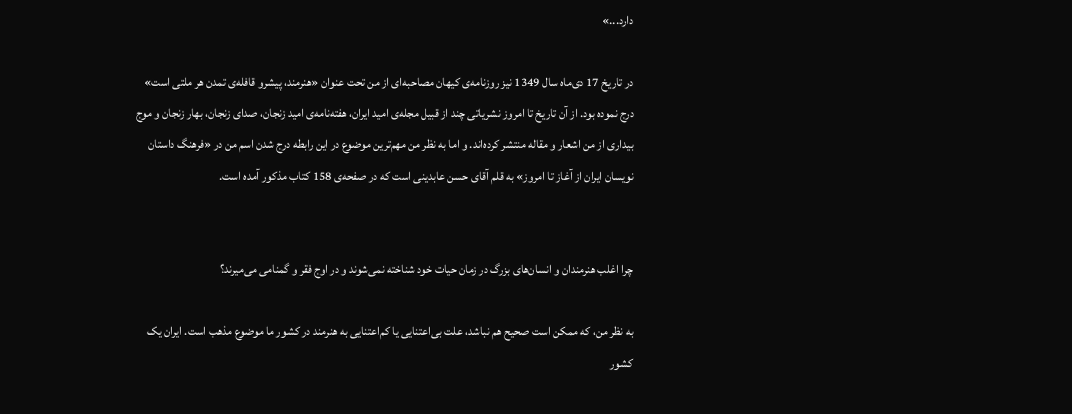دارد...»

در تاریخ 17 دی‌ماه سال 1349 نیز روزنامه‌ی کیهان مصاحبه‌ای از من تحت عنوان «هنرمند، پیشرو قافله‌ی تمدن هر ملتی است» درج نموده بود. از آن تاریخ تا امروز نشریاتی چند از قبیل مجله‌ی امید ایران، هفته‌نامه‌ی امید زنجان، صدای زنجان، بهار زنجان و موج بیداری از من اشعار و مقاله منتشر کرده‌اند. و اما به نظر من مهم‌ترین موضوع در این رابطه درج شدن اسم من در «فرهنگ داستان نویسان ایران از آغاز تا امروز» به قلم آقای حسن عابدینی است که در صفحه‌ی 158 کتاب مذکور آمده است.


چرا اغلب هنرمندان و انسان‌های بزرگ در زمان حیات خود شناخته نمی‌شوند و در اوج فقر و گمنامی می‌میرند؟

به نظر من، که ممکن است صحیح هم نباشد، علت بی‌اعتنایی یا کم‌اعتنایی به هنرمند در کشور ما موضوع مذهب است. ایران یک کشور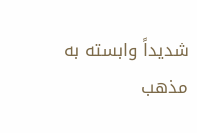شدیداً وابسته به مذهب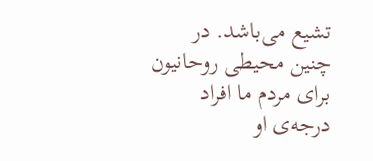تشیع می‌باشد. در چنین محیطی روحانیون برای مردم ما افراد درجه‌ی او